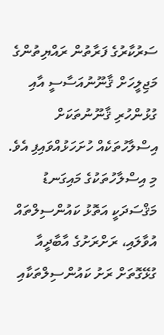ސަރުކާރުގެ ފަރާތުން ރައްޔިތުންގެ މަޖިލީހަށް ޤާނޫނުއަސާސީ އާއި ގުޅުންހުރި ޤާނޫނުތަކަށް އިސްލާހުތަކެއް ހުށަހަޅުއްވައިފި އެވެ. މި އިސްލާހުތަކުގެ މައިގަނޑު މަޤްސަދަކީ އަތޮޅު ކައުންސިލްތައް އުވާލައި، ރަށްރަށުގެ އާބާދީއާ ގުޅޭގޮތަށް ރަށު ކައުންސިލްތަކާއި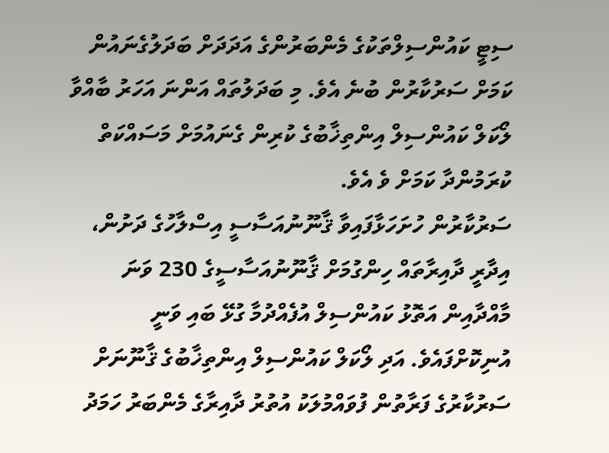ސިޓީ ކައުންސިލްތަކުގެ މެންބަރުންގެ އަދަދަށް ބަދަލުގެނައުން ކަމަށް ސަރުކާރުން ބުނެ އެވެ. މި ބަދަލުތައް އަންނަ އަހަރު ބާއްވާ ލޯކަލް ކައުންސިލް އިންތިޚާބުގެ ކުރިން ގެނައުމަށް މަސައްކަތް ކުރަމުންދާ ކަމަށް ވެ އެވެ.
ސަރުކާރުން ހުށަހަޅާފައިވާ ޤާނޫނުއަސާސީ އިސްލާހުގެ ދަށުން، އިދާރީ ދާއިރާތައް ހިންގުމަށް ޤާނޫނުއަސާސީގެ 230 ވަނަ މާއްދާއިން އަތޮޅު ކައުންސިލް އުފެއްދުމާ ގުޅޭ ބައި ވަނީ އުނިކޮށްފައެވެ. އަދި ލޯކަލް ކައުންސިލް އިންތިޚާބުގެ ޤާނޫނަށް ސަރުކާރުގެ ފަރާތުން ފުވައްމުލަކު އުތުރު ދާއިރާގެ މެންބަރު ހަމަދު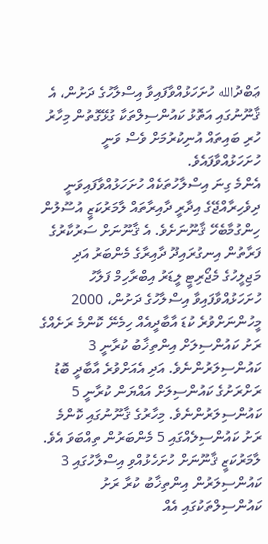ޢަބްދުالله ހުށަހަޅުއްވާފައިވާ އިސްލާހުގެ ދަށުން، އެ ޤާނޫނުގައި އަތޮޅު ކައުންސިލްތަކާ ގުޅޭގޮތުން މިހާރު ހުރި ބައިތައް އުނިކުރުމަށް ވެސް ވަނީ ހުށަހަޅުއްވާފައެވެ.
އެންމެ ގިނަ އިސްލާހުތަކެއް ހުށަހަޅުއްވާފައިވަނީ ދިވެހިރާއްޖޭގެ އިދާރީ ދާއިރާތައް ލާމަރުކަޒީ އުސޫލުން ހިންގުމާބެހޭ ޤާނޫނަށެވެ. އެ ޤާނޫނަށް ސަރުކާރުގެ ފަރާތުން އިނގުރައިދޫ ދާއިރާގެ މެންބަރު އަދި މަޖިލީހުގެ މެޖޯރިޓީ ލީޑަރު އިބްރާހިމް ފަލާހު ހުށަހަޅުއްވާފައިވާ އިސްލާހުގެ ދަށުން، 2000 މީހުންނަށްވުރެ ކުޑަ އާބާދީއެއް ހިމެނޭ ކޮންމެ ރަށެއްގެ ރަށު ކައުންސިލަށް އިންތިޚާބު ކުރާނީ 3 ކައުންސިލަރުންނެވެ. އަދި އެއަށްވުރެ އާބާދީ ބޮޑު ރަށްރަށުގެ ކައުންސިލަށް އައްޔަން ކުރާނީ 5 ކައުންސިލަރުންނެވެ. މިހާރުގެ ޤާނޫނުގައި ކޮންމެ ރަށު ކައުންސިލެއްގައި 5 މެންބަރުން ތިއްބަވަ އެވެ.
ލާމަރުކަޒީ ޤާނޫނަށް ހުށަހެޅުއްވި އިސްލާހުގައި 3 ކައުންސިލަރުން އިންތިޚާބު ކުރާ ރަށު ކައުންސިލްތަކުގައި އެއް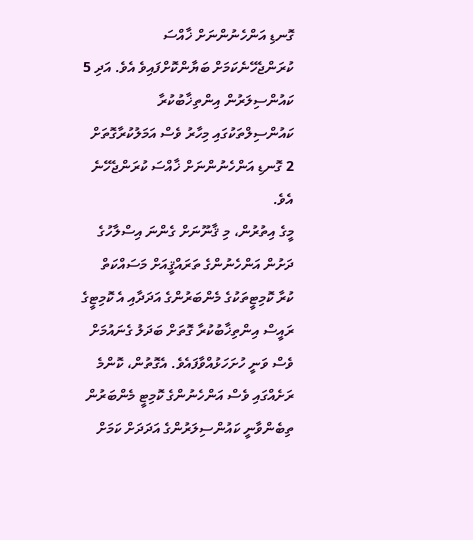ގޮނޑި އަންހެނުންނަށް ޚާއްސަ ކުރަންޖެހޭނެކަމަށް ބަޔާންކޮށްފައިވެ އެވެ. އަދި 5 ކައުންސިލަރުން އިންތިޚާބުކުރާ ކައުންސިލްތަކުގައި މިހާރު ވެސް އަމަލުކުރާގޮތަށް 2 ގޮނޑި އަންހެނުންނަށް ޚާއްސަ ކުރަންޖެހޭނެ އެވެ.
މީގެ އިތުރުން، މި ޤާނޫނަށް ގެންނަ އިސްލާހުގެ ދަށުން އަންހެނުންގެ ތަރައްޤީއަށް މަސައްކަތް ކުރާ ކޮމިޓީތަކުގެ މެންބަރުންގެ އަދަދާއި އެ ކޮމިޓީގެ ރައީސް އިންތިޚާބުކުރާ ގޮތަށް ބަދަލު ގެނައުމަށް ވެސް ވަނީ ހުށަހަޅުއްވާފައެވެ. އެގޮތުން، ކޮންމެ ރަށެއްގައި ވެސް އަންހެނުންގެ ކޮމިޓީ މެންބަރުން ތިބެންވާނީ ކައުންސިލަރުންގެ އަދަދަށް ކަމަށް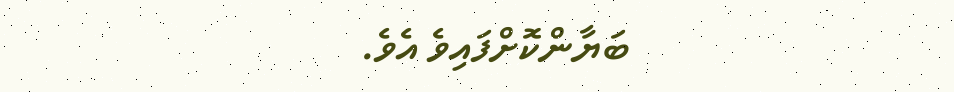ބަޔާންކޮށްފައިވެ އެވެ.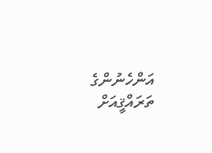އަންހެނުންގެ ތަރައްޤީއަށް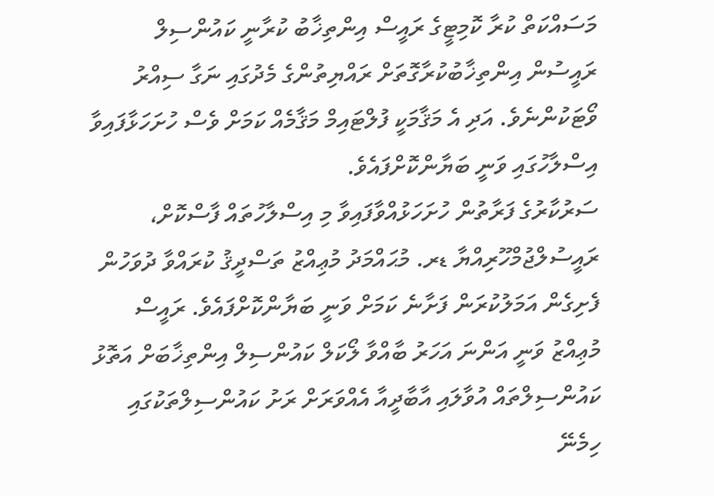މަސައްކަތް ކުރާ ކޮމިޓީގެ ރައީސް އިންތިޚާބު ކުރާނީ ކައުންސިލް ރައީސުން އިންތިޚާބުކުރާގޮތަށް ރައްޔިތުންގެ މެދުގައި ނަގާ ސިއްރު ވޯޓަކުންނެވެ. އަދި އެ މަޤާމަކީ ފުލްޓައިމް މަޤާމެއް ކަމަށް ވެސް ހުށަހަޅާފައިވާ އިސްލާހުގައި ވަނީ ބަޔާންކޮށްފައެވެ.
ސަރުކާރުގެ ފަރާތުން ހުށަހަޅުއްވާފައިވާ މި އިސްލާހުތައް ފާސްކޮށް، ރައީސުލްޖުމްހޫރިއްޔާ ޑރ. މުޙައްމަދު މުޢިއްޒު ތަސްދީޤު ކުރައްވާ ދުވަހުން ފެށިގެން އަމަލުކުރަން ފަށާނެ ކަމަށް ވަނީ ބަޔާންކޮށްފައެވެ. ރައީސް މުޢިއްޒު ވަނީ އަންނަ އަހަރު ބާއްވާ ލޯކަލް ކައުންސިލް އިންތިޚާބަށް އަތޮޅު ކައުންސިލްތައް އުވާލައި އާބާދީއާ އެއްވަރަށް ރަށު ކައުންސިލްތަކުގައި ހިމެނޭ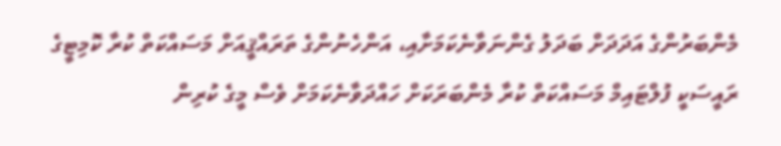މެންބަރުންގެ އަދަދަށް ބަދަލު ގެންނަވާނެކަމަށާއި، އަންހެނުންގެ ތަރައްޤީއަށް މަސައްކަތް ކުރާ ކޮމިޓީގެ ރައީސަކީ ފުލްޓައިމް މަސައްކަތް ކުރާ މެންބަރަކަށް ހައްދަވާނެކަމަށް ވެސް މީގެ ކުރިން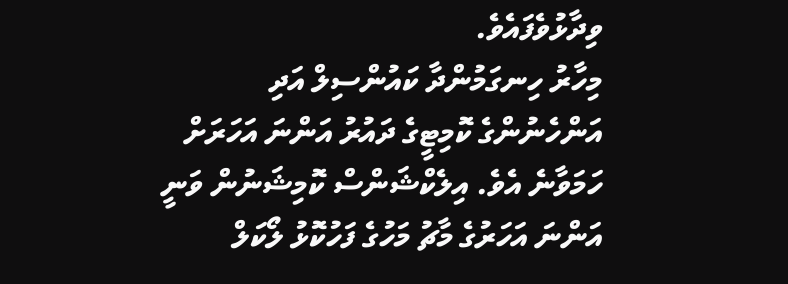ވިދާޅުވެފައެވެ.
މިހާރު ހިނގަމުންދާ ކައުންސިލް އަދި އަންހެނުންގެ ކޮމިޓީގެ ދައުރު އަންނަ އަހަރަށް ހަމަވާނެ އެވެ. އިލެކްޝަންސް ކޮމިޝަނުން ވަނީ އަންނަ އަހަރުގެ މާޗު މަހުގެ ފަހުކޮޅު ލޯކަލް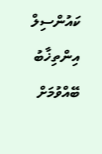ކައުންސިލް އިންތިޚާބު ބޭއްވުމަށް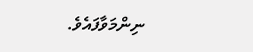ނިންމަވާފައެވެ.